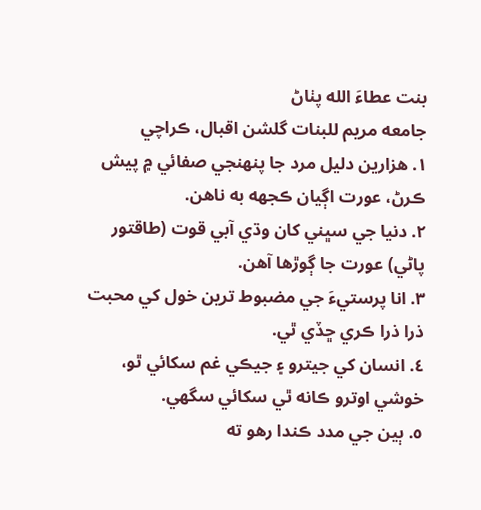بنت عطاءَ الله پٺاڻ
جامعه مريم للبنات گلشن اقبال، ڪراچي
١. هزارين دليل مرد جا پنهنجي صفائي ۾ پيش ڪرڻ، عورت اڳيان ڪجهه به ناهن.
٢. دنيا جي سڀني کان وڌي آبي قوت (طاقتور پاڻي) عورت جا ڳوڙها آهن.
٣. انا پرستيءَ جي مضبوط ترين خول کي محبت ذرا ذرا ڪري ڇڏي ٿي.
٤. انسان کي جيترو ۽ جيڪي غم سکائي ٿو، خوشي اوترو ڪانه ٿي سکائي سگهي.
٥. ٻين جي مدد ڪندا رهو ته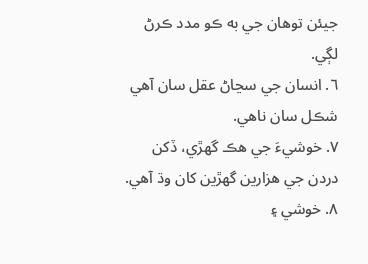جيئن توهان جي به ڪو مدد ڪرڻ لڳي.
٦. انسان جي سڃاڻ عقل سان آهي شڪل سان ناهي.
٧. خوشيءَ جي هڪ گهڙي، ڏکن دردن جي هزارين گهڙين کان وڌ آهي.
٨. خوشي ۽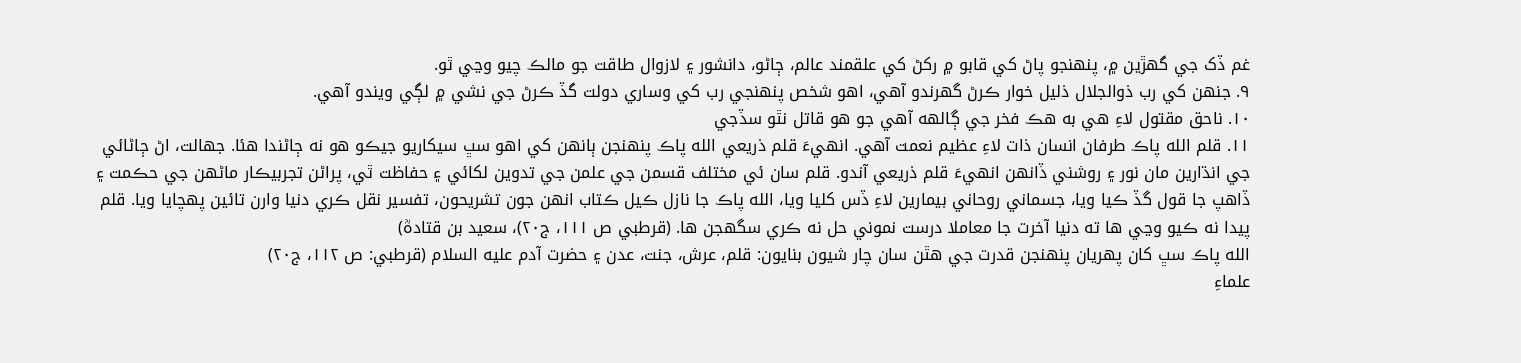غم ڏک جي گهڙين ۾، پنهنجو پاڻ کي قابو ۾ رکڻ کي علقمند عالم، ڄاڻو، دانشور ۽ لازوال طاقت جو مالڪ چيو وڃي ٿو.
٩. جنهن کي رب ذوالجلال ذليل خوار ڪرڻ گهرندو آهي، اهو شخص پنهنجي رب کي وساري دولت گڏ ڪرڻ جي نشي ۾ لڳي ويندو آهي.
١٠. ناحق مقتول لاءِ هي به هڪ فخر جي ڳالهه آهي جو هو قاتل نٿو سڏجي
١١. قلم الله پاڪ طرفان انسان ذات لاءِ عظيم نعمت آهي. انهيءَ قلم ذريعي الله پاڪ پنهنجن ٻانهن کي اهو سڀ سيکاريو جيڪو هو نه ڄاڻندا هئا. جهالت، اڻ ڄاڻائي جي انڌارين مان نور ۽ روشني ڏانهن انهيءَ قلم ذريعي آندو. قلم سان ئي مختلف قسمن جي علمن جي تدوين لکائي ۽ حفاظت ٿي، پراڻن تجربيڪار ماڻهن جي حڪمت ۽ ڏاهپ جا قول گڏ ڪيا ويا، جسماني روحاني بيمارين لاءِ ڏس کليا ويا، الله پاڪ جا نازل ڪيل ڪتاب انهن جون تشريحون، تفسير نقل ڪري دنيا وارن تائين پهچايا ويا. قلم پيدا نه ڪيو وڃي ها ته دنيا آخرت جا معاملا درست نموني حل نه ڪري سگهجن ها. (قرطبي ص ١١١، ج٢٠)، سعيد بن قتادهؒ)
الله پاڪ سڀ کان پهريان پنهنجن قدرت جي هٿن سان چار شيون بنايون: قلم، عرش، جنت، عدن ۽ حضرت آدم عليه السلام (قرطبي: ص ١١٢، ج٢٠)
علماءِ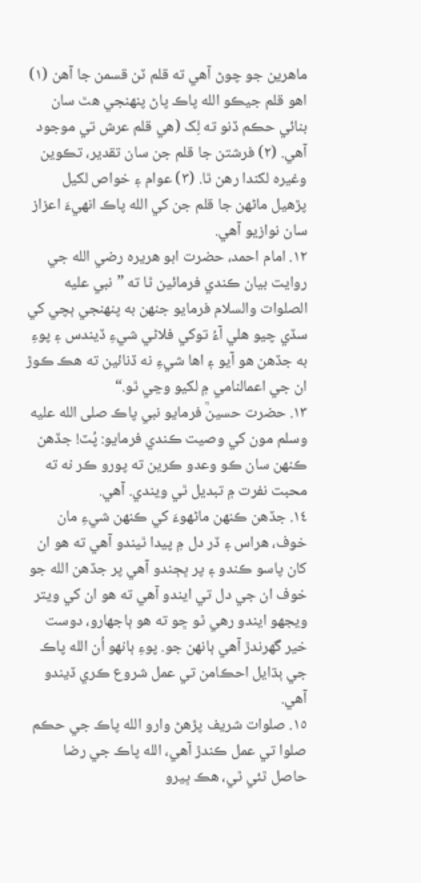ماهرين جو چوڻ آهي ته قلم ٽن قسمن جا آهن (١) اهو قلم جيڪو الله پاڪ پاڻ پنهنجي هٿ سان بنائي حڪم ڏنو ته لِک (هي قلم عرش تي موجود آهي. (٢) فرشتن جا قلم جن سان تقدير، تڪوين وغيره لکندا رهن ٿا. (٣) عوام ۽ خواص لکيل پڙهيل ماڻهن جا قلم جن کي الله پاڪ انهيءَ اعزاز سان نوازيو آهي.
١٢. امام احمد، حضرت ابو هريره رضي الله جي روايت بيان ڪندي فرمائين ٿا ته ”نبي عليه الصلوات والسلام فرمايو جنهن به پنهنجي ٻچي کي سڏي چيو هلي آءُ توکي فلاڻي شيءِ ڏيندس ۽ پوءِ به جڏهن هو آيو ۽ اها شيءِ نه ڏنائين ته هڪ ڪوڙ ان جي اعمالنامي ۾ لکيو وڃي ٿو.“
١٣. حضرت حسينؒ فرمايو نبي پاڪ صلى الله عليه وسلم مون کي وصيت ڪندي فرمايو: پُٽ! جڏهن ڪنهن سان ڪو وعدو ڪرين ته پورو ڪر نه ته محبت نفرت ۾ تبديل ٿي ويندي. آهي.
١٤. جڏهن ڪنهن ماڻهوءَ کي ڪنهن شيءِ مان خوف، هراس ۽ ڏر دل ۾ پيدا ٿيندو آهي ته هو ان کان پاسو ڪندو ۽ پر ڀڄندو آهي پر جڏهن الله جو خوف ان جي دل تي ايندو آهي ته هو ان کي ويتر ويجهو ايندو رهي ٿو ڇو ته هو ٻاجهارو، دوست خير گهرندڙ آهي ٻانهن جو. پوءِ ٻانهو اُن الله پاڪ جي ٻڌايل احڪامن تي عمل شروع ڪري ڏيندو آهي.
١٥. صلوات شريف پڙهڻ وارو الله پاڪ جي حڪم صلوا تي عمل ڪندڙ آهي، الله پاڪ جي رضا حاصل ٿئي ٿي، هڪ ڀيرو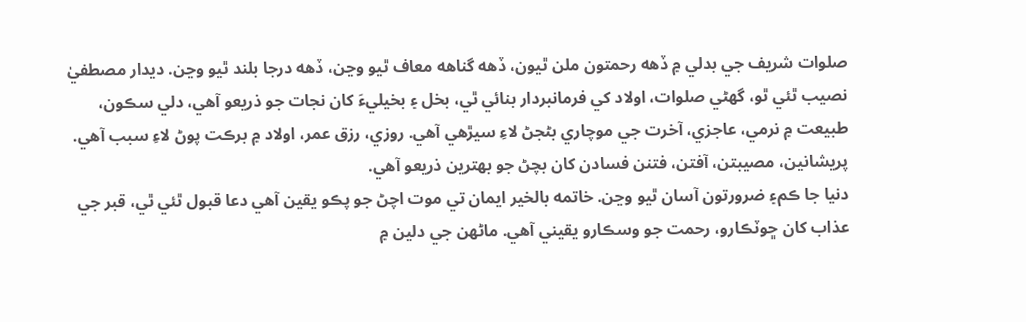صلوات شريف جي بدلي ۾ ڏهه رحمتون ملن ٿيون، ڏهه گناهه معاف ٿيو وڃن، ڏهه درجا بلند ٿيو وڃن. ديدار مصطفيٰ نصيب ٿئي ٿو، گهڻي صلوات، اولاد کي فرمانبردار بنائي ٿي، بخل ۽ بخيليءَ کان نجات جو ذريعو آهي، دلي سڪون، طبيعت ۾ نرمي، عاجزي، آخرت جي موچاري بڻجڻ لاءِ سيڙهي آهي. روزي، رزق عمر، اولاد ۾ برڪت پوڻ لاءِ سبب آهي. پريشانين، مصيبتن، آفتن، فتنن فسادن کان بچڻ جو بهترين ذريعو آهي.
دنيا جا ڪم۽ ضرورتون آسان ٿيو وڃن. خاتمه بالخير ايمان تي موت اچڻ جو پڪو يقين آهي دعا قبول ٿئي ٿي، قبر جي عذاب کان ڇوٽڪارو، رحمت جو وسڪارو يقيني آهي. ماڻهن جي دلين ۾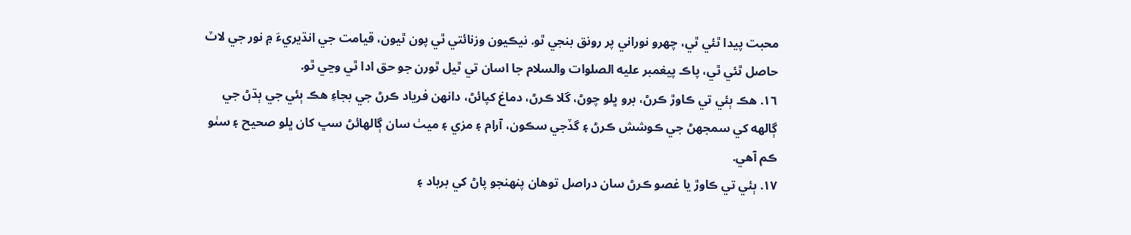محبت پيدا ٿئي ٿي، چهرو نوراني پر رونق بنجي ٿو. نيڪيون وزنائتي ٿي پون ٿيون، قيامت جي انڌيريءَ ۾ نور جي لاٽ حاصل ٿئي ٿي، پاڪ پيغمبر عليه الصلوات والسلام جا اسان تي ٿيل ٿورن جو حق ادا ٿي وڃي ٿو.
١٦. هڪ ٻئي تي ڪاوڙ ڪرڻ، برو ڀلو چوڻ، گلا ڪرڻ، دماغ کپائڻ، دانهن فرياد ڪرڻ جي بجاءِ هڪ ٻئي جي ٻڌڻ جي ڳالهه کي سمجهڻ جي ڪوشش ڪرڻ ۽ گڏجي سڪون، آرام ۽ مزي ۽ ميٺ سان ڳالهائڻ سڀ کان ڀلو صحيح ۽ سٺو ڪم آهي.
١٧. ٻئي تي ڪاوڙ يا غصو ڪرڻ سان دراصل توهان پنهنجو پاڻ کي برباد ۽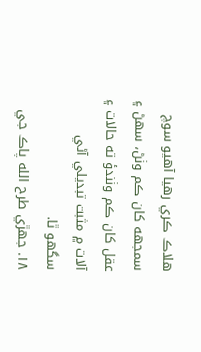هلاڪ ڪري رهيا آهيو سوچ سمجهه کان ڪم وٺڻ، سهڻ ۽ عقل کان ڪم وٺندؤ ته حالات ۽ آلات ۾ مثبت تبديلي آڻي سگهو ٿا.
١٨. جهڙي طرح الله پاڪ جي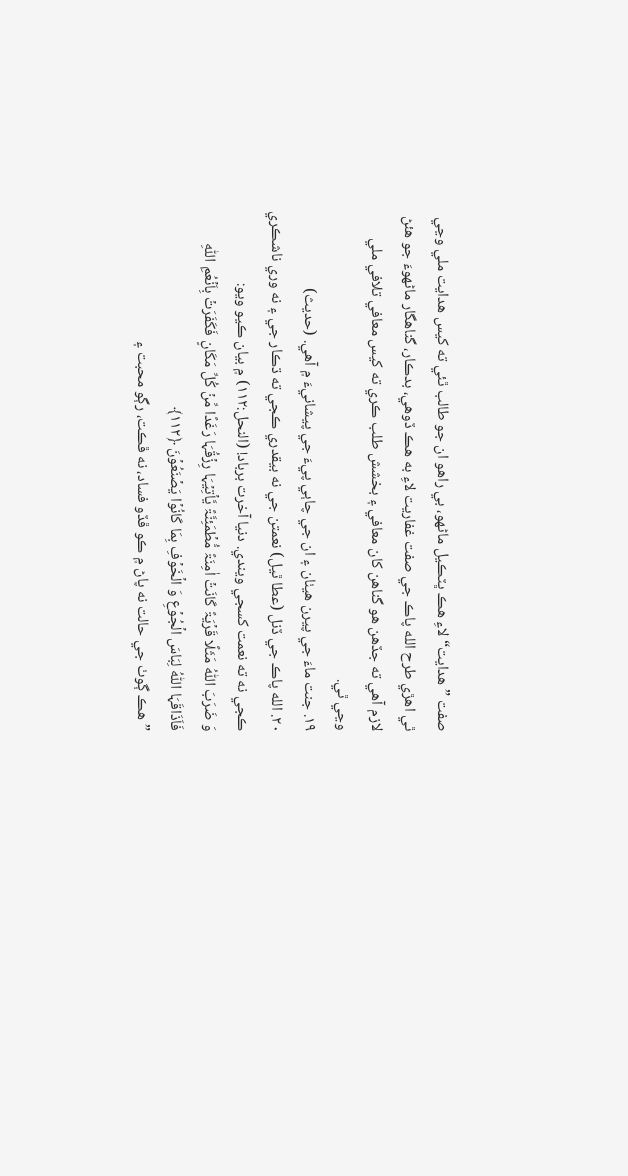صفت ”هدايت“ لاءِ هڪ ڀٽڪيل ماڻهو، بي راهو ان جو طالب ٿئي ته کيس هدايت ملي وڃي ٿي اهڙي طرح الله پاڪ جي صفت غفاريت لاءِ به هڪ ڏوهي، بدڪار، گناهگار ماڻهوءَ جو هئڻ لازم آهي ته جڏهن هو گناهن کان معافي ۽ بخشش طلب ڪري ته کيس معافي تلافي ملي وڃي ٿي.
١٩. جنت ماءَ جي پيرن هيٺان ۽ ان جي چاٻي پيءَ جي پيشانيءَ ۾ آهي. (حديث)
٢٠. الله پاڪ جي ڏنل (عطا ٿيل) نعمتن جي نه بيقدري ڪجي ته ڌڪار جي ۽ نه وري ناشڪري ڪجي نه ته نعمت کسجي ويندي. دنيا آخرت برباد! (النحل:١١٢) ۾ بيان ڪيو ويو:
وَ ضَرَبَ اللّٰہُ مَثَلًا قَرۡیَۃً کَانَتۡ اٰمِنَۃً مُّطۡمَئِنَّۃً یَّاۡتِیۡہَا رِزۡقُہَا رَغَدًا مِّنۡ کُلِّ مَکَانٍ فَکَفَرَتۡ بِاَنۡعُمِ اللّٰہِ فَاَذَاقَہَا اللّٰہُ لِبَاسَ الۡجُوۡعِ وَ الۡخَوۡفِ بِمَا کَانُوۡا یَصۡنَعُوۡنَ ﴿۱۱۲﴾
”هڪ ڳوٺ جي حالت نه پاڻ ۾ ڪو ڦڏو فساد، نه ڦڪت، رڳو محبت ۽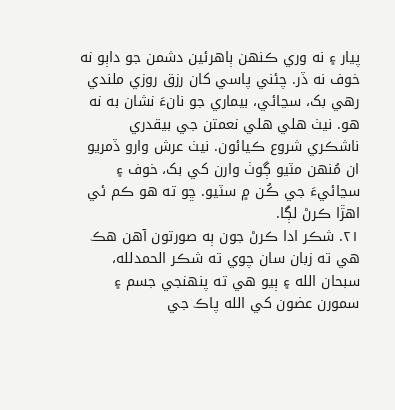پيار ۽ نه وري ڪنهن ٻاهرئين دشمن جو داٻو نه خوف نه ڏر. چئني پاسي کان رزق روزي ملندي رهي بک، سڃائي، بيماري جو نانءَ نشان به نه هو. نيٺ هلي هلي نعمتن جي بيقدري ناشڪري شروع ڪيائون. نيٺ عرش وارو ڏمريو ان مُنهن مٽيو ڳوٺ وارن کي بک، خوف ۽ سڃائيءَ جي ڪُن ۾ سٽيو. ڇو ته هو ڪم ئي اهڙا ڪرڻ لڳا.
٢١. شڪر ادا ڪرڻ جون ٻه صورتون آهن هڪ هي ته زبان سان چوي ته شڪر الحمدلله، سبحان الله ۽ ٻيو هي ته پنهنجي جسم ۽ سمورن عضون کي الله پاڪ جي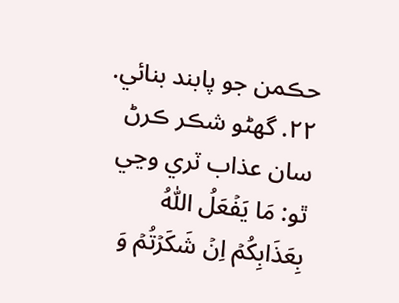حڪمن جو پابند بنائي.
٢٢. گهڻو شڪر ڪرڻ سان عذاب ٽري وڃي ٿو: مَا یَفۡعَلُ اللّٰہُ بِعَذَابِکُمۡ اِنۡ شَکَرۡتُمۡ وَ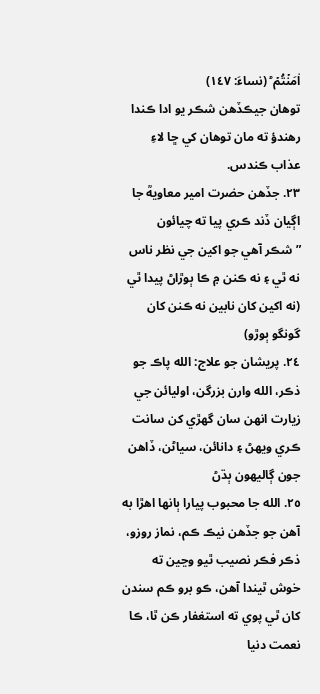اٰمَنۡتُمۡ ؕ (نساءَ: ١٤٧)
توهان جيڪڏهن شڪر يو ادا ڪندا رهندؤ ته مان توهان کي ڇا لاءِ عذاب ڪندس.
٢٣. جڏهن حضرت امير معاويهؒ جا اڳيان ڏند ڪري پيا ته چيائون ”شڪر آهي جو اکين جي نظر ناس نه ٿي ۽ نه ڪنن ۾ ڪا ٻوڙاڻ پيدا ٿي (نه اکين کان نابين نه ڪنن کان گونگو ٻوڙو)
٢٤. پريشان جو علاج: الله پاڪ جو ذڪر، الله وارن بزرگن، اوليائن جي زيارت انهن سان گهڙي کن سانت ڪري ويهڻ ۽ دانائن، سياڻن، ڏاهن جون ڳاليهون ٻڌڻ
٢٥. الله جا محبوب پيارا ٻانها اهڙا به آهن جو جڏهن نيڪ ڪم، نماز روزو، ذڪر فڪر نصيب ٿيو وڃين ته خوش ٿيندا آهن، ڪو برو ڪم سندن کان ٿي پوي ته استغفار ڪن ٿا، ڪا نعمت دنيا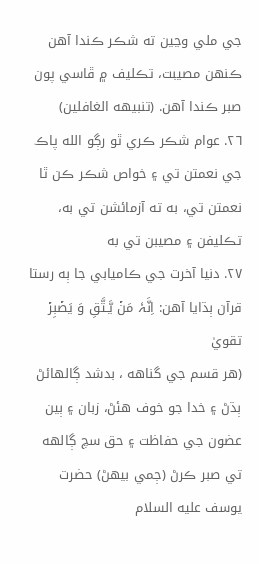جي ملي وڃين ته شڪر ڪندا آهن ڪنهن مصيبت، تڪليف ۾ ڦاسي پون صبر ڪندا آهن. (تنبيهه الغافلين)
٢٦. عوام شڪر ڪري ٿو رڳو الله پاڪ جي نعمتن تي ۽ خواص شڪر ڪن ٿا نعمتن تي، به ته آزمائشن تي به، تڪليفن ۽ مصيبن تي به
٢٧. دنيا آخرت جي ڪاميابي جا ٻه رستا قرآن ٻڌايا آهن: اِنَّہٗ مَنۡ یَّـتَّقِ وَ یَصۡبِرۡ تقويٰ
(هر قسم جي گناهه ، بدشد ڳالهائڻ ٻڌڻ ۽ خدا جو خوف هئڻ، زبان ۽ ٻين عضون جي حفاظت ۽ حق سچ ڳالهه تي صبر ڪرڻ (ڄمي بيهڻ) حضرت يوسف عليه السلام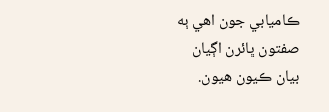ڪاميابي جون اهي ٻه صفتون ڀائرن اڳيان بيان ڪيون هيون.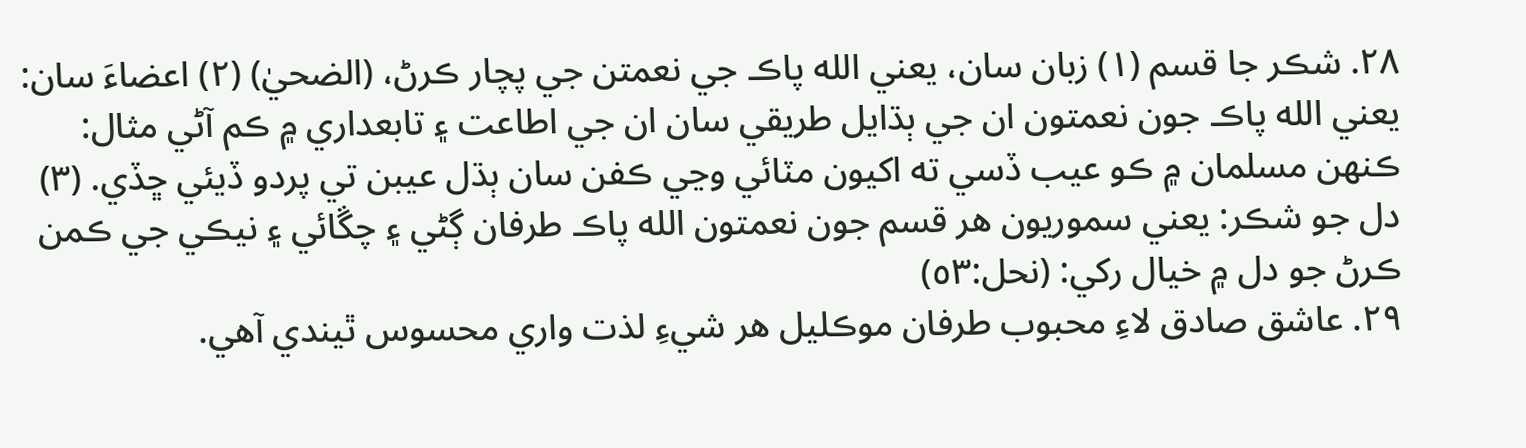٢٨. شڪر جا قسم (١) زبان سان، يعني الله پاڪ جي نعمتن جي پچار ڪرڻ، (الضحيٰ) (٢) اعضاءَ سان: يعني الله پاڪ جون نعمتون ان جي ٻڌايل طريقي سان ان جي اطاعت ۽ تابعداري ۾ ڪم آڻي مثال: ڪنهن مسلمان ۾ ڪو عيب ڏسي ته اکيون مٽائي وڃي ڪفن سان ٻڌل عيبن تي پردو ڏيئي ڇڏي. (٣) دل جو شڪر: يعني سموريون هر قسم جون نعمتون الله پاڪ طرفان ڳڻي ۽ چڱائي ۽ نيڪي جي ڪمن ڪرڻ جو دل ۾ خيال رکي: (نحل:٥٣)
٢٩. عاشق صادق لاءِ محبوب طرفان موڪليل هر شيءِ لذت واري محسوس ٿيندي آهي.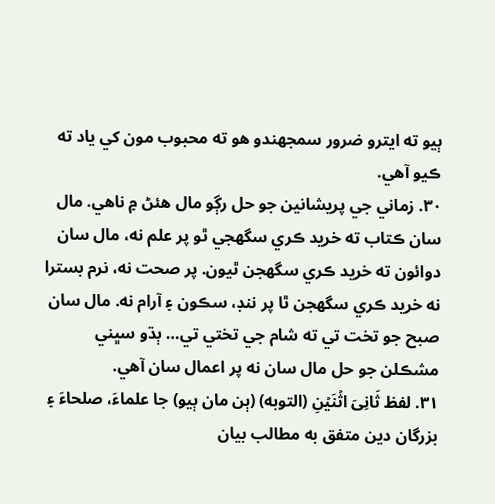ٻيو ته ايترو ضرور سمجهندو هو ته محبوب مون کي ياد ته ڪيو آهي.
٣٠. زماني جي پريشانين جو حل رڳو مال هئڻ ۾ ناهي. مال سان ڪتاب ته خريد ڪري سگهجي ٿو پر علم نه، مال سان دوائون ته خريد ڪري سگهجن ٿيون. پر صحت نه، نرم بسترا نه خريد ڪري سگهجن ٿا پر ننڊ، سڪون ۽ آرام نه. مال سان صبح جو تخت تي ته شام جي تختي تي… ٻڌو سڀني مشڪلن جو حل مال سان نه پر اعمال سان آهي.
٣١. لفظ ثَانِیَ اثۡنَیۡنِ (التوبه) (ٻن مان ٻيو) جا علماءَ، صلحاءَ ۽ بزرگان دين متفق به مطالب بيان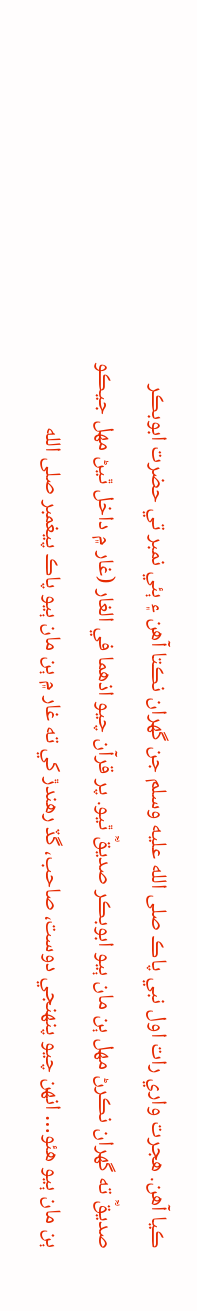ڪيا آهن. هجرت واري رات اول نبي پاڪ صلى الله عليه وسلم جن گهران نڪتا آهن ۽ ٻئي نمبر تي حضرت ابوبڪر صديقؒ ته گهران نڪرڻ مهل ٻن مان ٻيو ابوبڪر صديقؒ ٿيو. پر قرآن چيو اذهما في الغار (غار ۾ داخل ٿيڻ مهل جيڪو ٻن مان ٻيو هئو… انهن چيو پنهنجي دوست، صاحب، گڏ رهندڙ کي ته غار ۾ ٻن مان ٻيو پاڪ پيغمبر صلى الله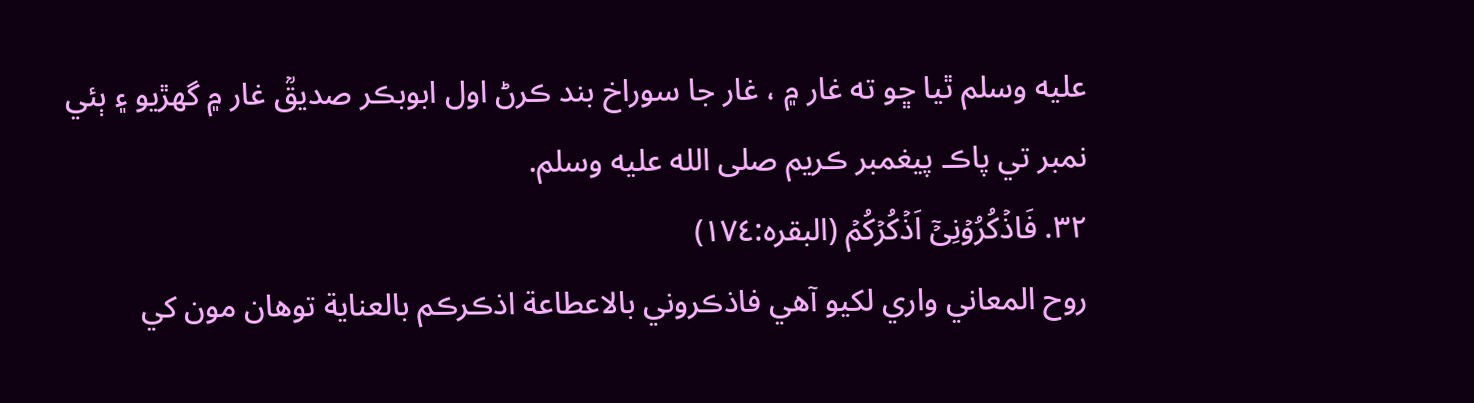عليه وسلم ٿيا ڇو ته غار ۾ ، غار جا سوراخ بند ڪرڻ اول ابوبڪر صديقؒ غار ۾ گهڙيو ۽ ٻئي نمبر تي پاڪ پيغمبر ڪريم صلى الله عليه وسلم.
٣٢. فَاذۡکُرُوۡنِیۡۤ اَذۡکُرۡکُمۡ (البقره:١٧٤)
روح المعاني واري لکيو آهي فاذڪروني بالاعطاعة اذڪرڪم بالعناية توهان مون کي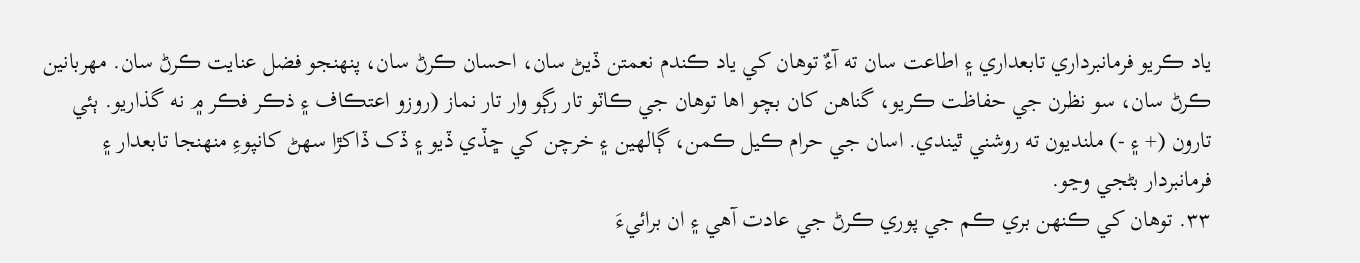ياد ڪريو فرمانبرداري تابعداري ۽ اطاعت سان ته آءٌ توهان کي ياد ڪندم نعمتن ڏيڻ سان، احسان ڪرڻ سان، پنهنجو فضل عنايت ڪرڻ سان. مهربانين ڪرڻ سان، سو نظرن جي حفاظت ڪريو، گناهن کان بچو اها توهان جي ڪاٽو تار رڳو وار تار نماز (روزو اعتڪاف ۽ ذڪر فڪر ۾ نه گذاريو. ٻئي تارون (+ ۽ -) ملنديون ته روشني ٿيندي. اسان جي حرام ڪيل ڪمن، ڳالهين ۽ خرچن کي ڇڏي ڏيو ۽ ڏک ڏاکڙا سهڻ کانپوءِ منهنجا تابعدار ۽ فرمانبردار بڻجي وڃو.
٣٣. توهان کي ڪنهن بري ڪم جي پوري ڪرڻ جي عادت آهي ۽ ان برائيءَ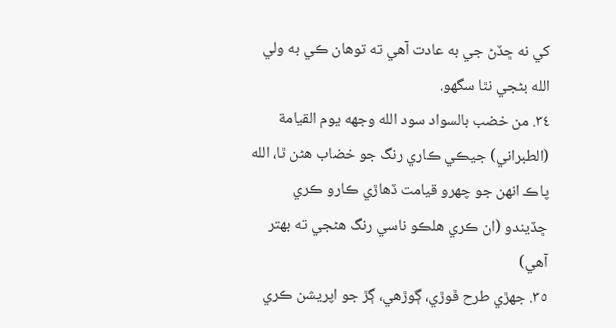کي نه ڇڏڻ جي به عادت آهي ته توهان ڪي به ولي الله بڻجي نٿا سگهو.
٣٤. من خضب بالسواد سود الله وجهه يوم القيامة (الطبراني) جيڪي ڪاري رنگ جو خضاب هڻن ٿا، الله پاڪ انهن جو چهرو قيامت ڏهاڙي ڪارو ڪري ڇڏيندو (ان ڪري هلڪو ناسي رنگ هڻجي ته بهتر آهي)
٣٥. جهڙي طرح ڦوڙي، ڳوڙهي، ڳڙ جو اپريشن ڪري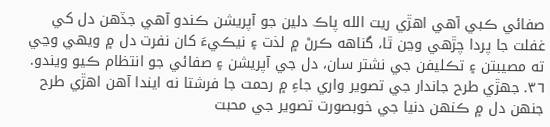صفائي ڪبي آهي اهڙي ريت الله پاڪ دلين جو آپريشن ڪندو آهي جڏهن دل کي غفلت جا پردا چڙهي وڃن ٿا، گناهه ڪرڻ ۾ لذت ۽ نيڪيءَ کان نفرت دل ۾ ويهي وڃي ته مصيبتن ۽ تڪليفن جي نشتر سان، دل جي آپريشن ۽ صفائي جو انتظام ڪيو ويندو.
٣٦. جهڙي طرح جاندار جي تصوير واري جاءِ ۾ رحمت جا فرشتا نه ايندا آهن اهڙي طرح جنهن دل ۾ ڪنهن دنيا جي خوبصورت تصوير جي محبت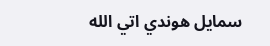سمايل هوندي اتي الله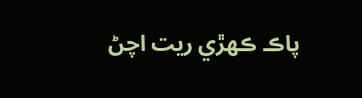پاڪ ڪهڙي ريت اچڻ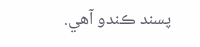پسند ڪندو آهي.